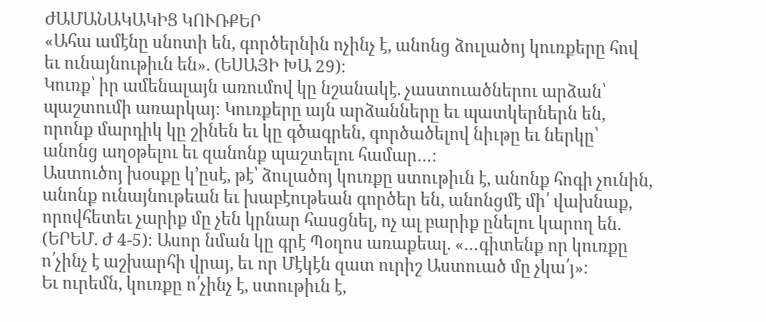ԺԱՄԱՆԱԿԱԿԻՑ ԿՈՒՌՔԵՐ
«Ահա ամէնը սնոտի են, գործերնին ոչինչ է, անոնց ձուլածոյ կուռքերը հով եւ ունայնութիւն են». (ԵՍԱՅԻ ԽԱ 29)։
Կուռք՝ իր ամենալայն առումով կը նշանակէ. չաստուածներու արձան՝ պաշտումի առարկայ։ Կուռքերը այն արձանները եւ պատկերներն են, որոնք մարդիկ կը շինեն եւ կը գծագրեն, գործածելով նիւթը եւ ներկը՝ անոնց աղօթելու եւ զանոնք պաշտելու համար…։
Աստուծոյ խօսքը կ՚ըսէ, թէ՝ ձուլածոյ կուռքը ստութիւն է, անոնք հոգի չունին, անոնք ունայնութեան եւ խաբէութեան գործեր են, անոնցմէ մի՛ վախնաք, որովհետեւ չարիք մը չեն կրնար հասցնել, ոչ ալ բարիք ընելու կարող են. (ԵՐԵՄ. Ժ 4-5)։ Ասոր նման կը գրէ Պօղոս առաքեալ. «…գիտենք որ կուռքը ո՛չինչ է աշխարհի վրայ, եւ որ Մէկէն զատ ուրիշ Աստուած մը չկա՛յ»։
Եւ ուրեմն, կուռքը ո՛չինչ է, ստութիւն է,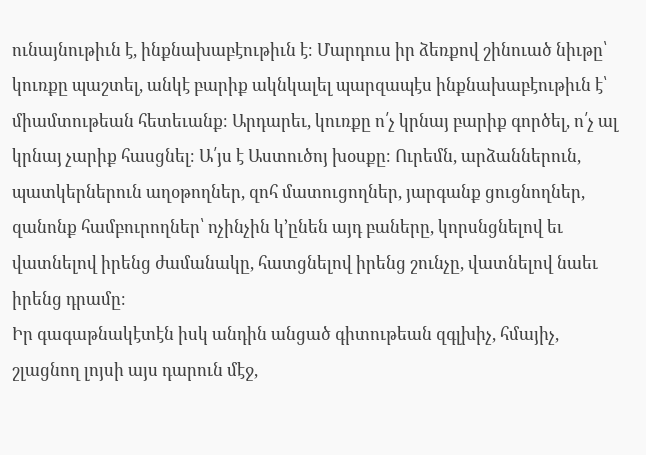ունայնութիւն է, ինքնախաբէութիւն է։ Մարդուս իր ձեռքով շինուած նիւթը՝ կուռքը պաշտել, անկէ բարիք ակնկալել պարզապէս ինքնախաբէութիւն է՝ միամտութեան հետեւանք։ Արդարեւ, կուռքը ո՛չ կրնայ բարիք գործել, ո՛չ ալ կրնայ չարիք հասցնել։ Ա՛յս է Աստուծոյ խօսքը։ Ուրեմն, արձաններուն, պատկերներուն աղօթողներ, զոհ մատուցողներ, յարգանք ցուցնողներ, զանոնք համբուրողներ՝ ոչինչին կ՚ընեն այդ բաները, կորսնցնելով եւ վատնելով իրենց ժամանակը, հատցնելով իրենց շունչը, վատնելով նաեւ իրենց դրամը։
Իր գագաթնակէտէն իսկ անդին անցած գիտութեան զգլխիչ, հմայիչ, շլացնող լոյսի այս դարուն մէջ,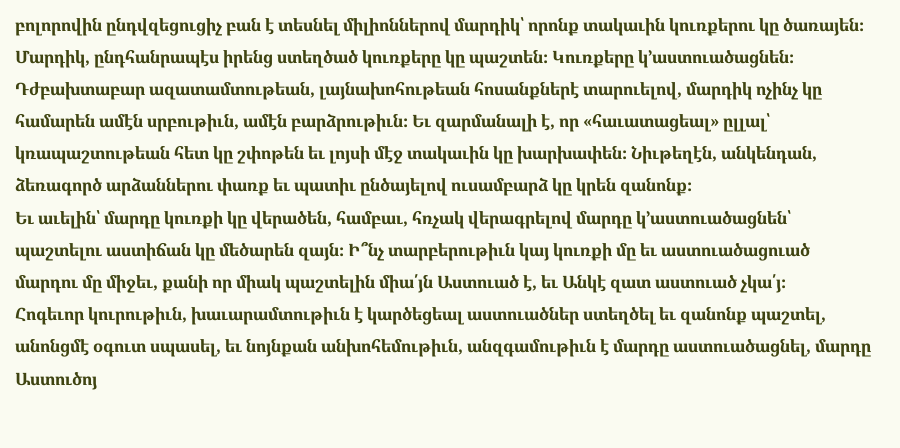բոլորովին ընդվզեցուցիչ բան է տեսնել միլիոններով մարդիկ՝ որոնք տակաւին կուռքերու կը ծառայեն։ Մարդիկ, ընդհանրապէս իրենց ստեղծած կուռքերը կը պաշտեն։ Կուռքերը կ՚աստուածացնեն։ Դժբախտաբար ազատամտութեան, լայնախոհութեան հոսանքներէ տարուելով, մարդիկ ոչինչ կը համարեն ամէն սրբութիւն, ամէն բարձրութիւն։ Եւ զարմանալի է, որ «հաւատացեալ» ըլլալ՝ կռապաշտութեան հետ կը շփոթեն եւ լոյսի մէջ տակաւին կը խարխափեն։ Նիւթեղէն, անկենդան, ձեռագործ արձաններու փառք եւ պատիւ ընծայելով ուսամբարձ կը կրեն զանոնք։
Եւ աւելին՝ մարդը կուռքի կը վերածեն, համբաւ, հռչակ վերագրելով մարդը կ՚աստուածացնեն՝ պաշտելու աստիճան կը մեծարեն զայն։ Ի՞նչ տարբերութիւն կայ կուռքի մը եւ աստուածացուած մարդու մը միջեւ, քանի որ միակ պաշտելին միա՛յն Աստուած է, եւ Անկէ զատ աստուած չկա՛յ։
Հոգեւոր կուրութիւն, խաւարամտութիւն է կարծեցեալ աստուածներ ստեղծել եւ զանոնք պաշտել, անոնցմէ օգուտ սպասել, եւ նոյնքան անխոհեմութիւն, անզգամութիւն է մարդը աստուածացնել, մարդը Աստուծոյ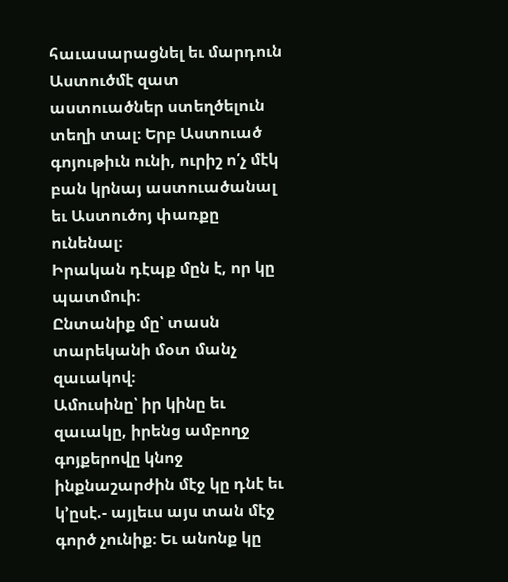հաւասարացնել եւ մարդուն Աստուծմէ զատ աստուածներ ստեղծելուն տեղի տալ։ Երբ Աստուած գոյութիւն ունի, ուրիշ ո՛չ մէկ բան կրնայ աստուածանալ եւ Աստուծոյ փառքը ունենալ։
Իրական դէպք մըն է, որ կը պատմուի։
Ընտանիք մը՝ տասն տարեկանի մօտ մանչ զաւակով։
Ամուսինը՝ իր կինը եւ զաւակը, իրենց ամբողջ գոյքերովը կնոջ ինքնաշարժին մէջ կը դնէ եւ կ՚ըսէ.- այլեւս այս տան մէջ գործ չունիք։ Եւ անոնք կը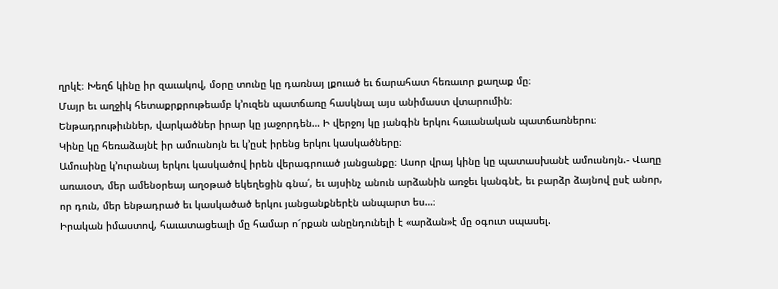ղրկէ։ Խեղճ կինը իր զաւակով, մօրը տունը կը դառնայ լքուած եւ ճարահատ հեռաւոր քաղաք մը։
Մայր եւ աղջիկ հետաքրքրութեամբ կ՚ուզեն պատճառը հասկնալ այս անիմաստ վտարումին։
Ենթադրութիւններ, վարկածներ իրար կը յաջորդեն… Ի վերջոյ կը յանգին երկու հաւանական պատճառներու։
Կինը կը հեռաձայնէ իր ամուսնոյն եւ կ՚ըսէ իրենց երկու կասկածները։
Ամուսինը կ՚ուրանայ երկու կասկածով իրեն վերագրուած յանցանքը։ Ասոր վրայ կինը կը պատասխանէ ամուսնոյն.- Վաղը առաւօտ, մեր ամենօրեայ աղօթած եկեղեցին գնա՛, եւ այսինչ անուն արձանին առջեւ կանգնէ, եւ բարձր ձայնով ըսէ անոր, որ դուն, մեր ենթադրած եւ կասկածած երկու յանցանքներէն անպարտ ես…։
Իրական իմաստով, հաւատացեալի մը համար ո՜րքան անընդունելի է «արձան»է մը օգուտ սպասել.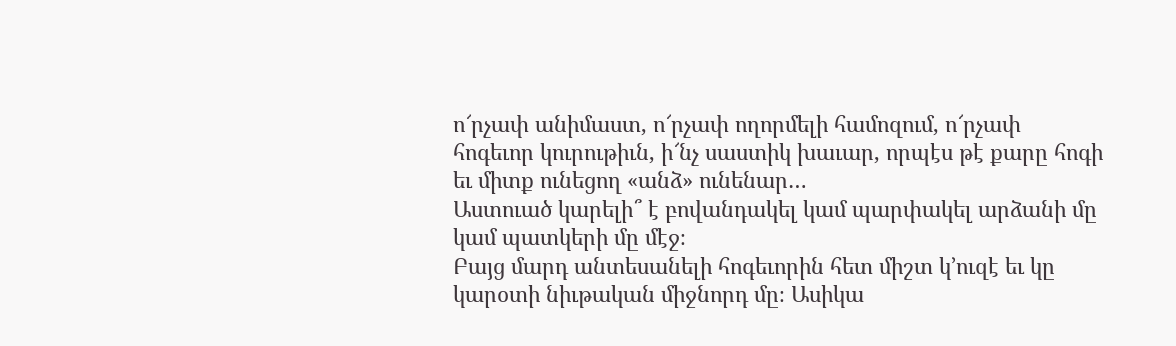ո՜րչափ անիմաստ, ո՜րչափ ողորմելի համոզում, ո՜րչափ հոգեւոր կուրութիւն, ի՜նչ սաստիկ խաւար, որպէս թէ քարը հոգի եւ միտք ունեցող «անձ» ունենար…
Աստուած կարելի՞ է բովանդակել կամ պարփակել արձանի մը կամ պատկերի մը մէջ։
Բայց մարդ անտեսանելի հոգեւորին հետ միշտ կ՚ուզէ եւ կը կարօտի նիւթական միջնորդ մը։ Ասիկա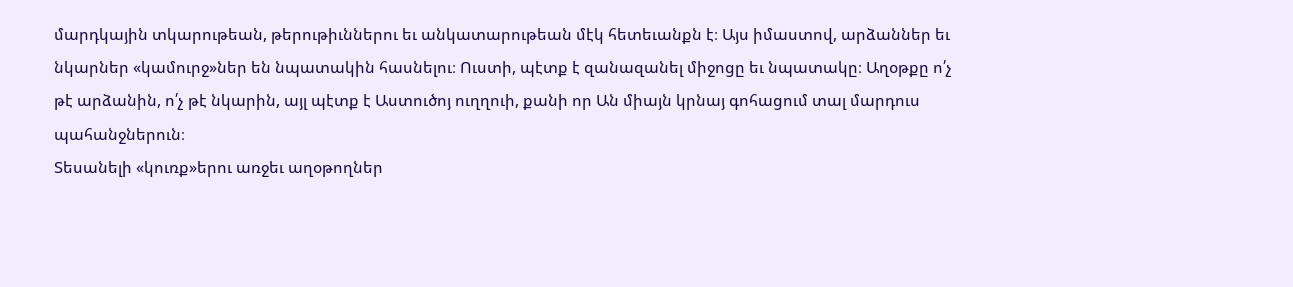մարդկային տկարութեան, թերութիւններու եւ անկատարութեան մէկ հետեւանքն է։ Այս իմաստով, արձաններ եւ նկարներ «կամուրջ»ներ են նպատակին հասնելու։ Ուստի, պէտք է զանազանել միջոցը եւ նպատակը։ Աղօթքը ո՛չ թէ արձանին, ո՛չ թէ նկարին, այլ պէտք է Աստուծոյ ուղղուի, քանի որ Ան միայն կրնայ գոհացում տալ մարդուս պահանջներուն։
Տեսանելի «կուռք»երու առջեւ աղօթողներ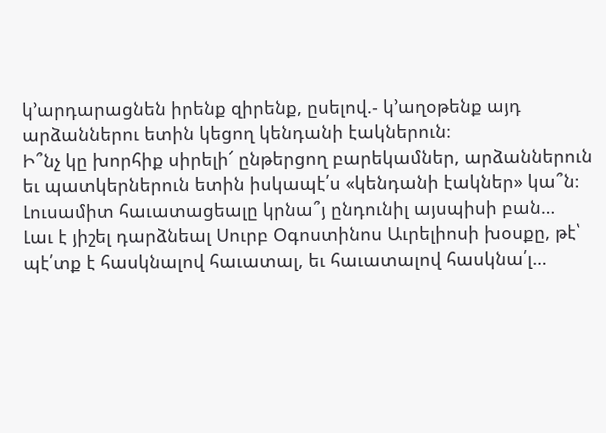կ՚արդարացնեն իրենք զիրենք, ըսելով.- կ՚աղօթենք այդ արձաններու ետին կեցող կենդանի էակներուն։
Ի՞նչ կը խորհիք սիրելի՜ ընթերցող բարեկամներ, արձաններուն եւ պատկերներուն ետին իսկապէ՛ս «կենդանի էակներ» կա՞ն։ Լուսամիտ հաւատացեալը կրնա՞յ ընդունիլ այսպիսի բան…
Լաւ է յիշել դարձնեալ Սուրբ Օգոստինոս Աւրելիոսի խօսքը, թէ՝ պէ՛տք է հասկնալով հաւատալ, եւ հաւատալով հասկնա՛լ…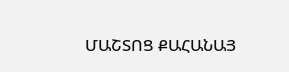ՄԱՇՏՈՑ ՔԱՀԱՆԱՅ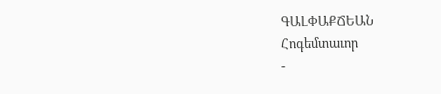ԳԱԼՓԱՔՃԵԱՆ
Հոգեմտաւոր
-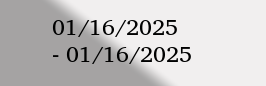01/16/2025
- 01/16/2025